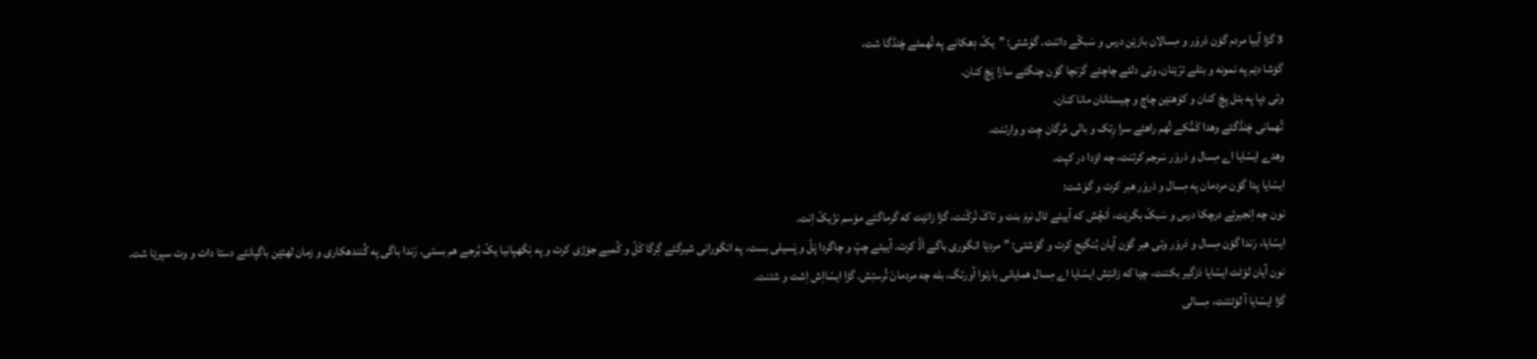3 گڑا آییا مردم گۆن دَروَر و مِسالان بازێن درس و سَبکّے داتنت. گوَشتی: ”یکّ دِهکانے په تُهمئے چَنڈگا شت،
گۆشا دێم په نمونه و بتلے ترّێنان، وتی دلئے چاچئے گرَنچا گۆن چنگئے سازا پَچَ کنان.
وتی دپا په بتل پچَ کنان و کوَهنێن چاچ و چیستانان مانا کنان،
تُهمانی چَنڈگئے وهدا کَمُّکے تُهم راهئے سرا رِتک و بالی مُرگان چِت و وارتنت.
وهدے ایسّایا اے مِسال و دَروَر سَرجم کرتنت، چه اۆدا در کپت.
ایسّایا پدا گۆن مردمان په مِسال و دَروَر هبر کرت و گوَشت:
نون چه اِنجیرئے درچکا درس و سَبکّ بگرێت، اَنچُش که آییئے ٹال نرمَ بنت و تاکَ تْرکّنت، گڑا زانێت که گرماگئے مۆسم نزّیکّ اِنت.
ایسّایا، رَندا گۆن مِسال و دَروَر وتی هبر گۆن آیان بُنگێج کرت و گوَشتی: ”مردێا انگوری باگے اَڈّ کرت. آییئے چپّ و چاگردا پَلّ و پَسیلی بست، په انگورانی شیرگئے گِرگا کَلّ و کُمبے جۆڑی کرت و په نِگهپانیا یکّ بُرجے هم بستی. رَندا باگی په کُنندهکاری و زمان لهتێن باگپانئے دستا دات و وت سپرێا شت.
نون آیان لۆٹت ایسّایا دَزگیر بکننت، چێا که زانتِش ایسّایا اے مِسال همایانی بارئوا آورتگ، بله چه مردمانَ تُرستِش. گڑا ایسّااِش اِشت و شتنت.
گڑا ایسّایا آ لۆٹتنت، مِسالی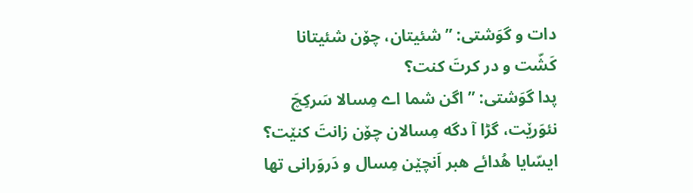دات و گوَشتی: ”شئیتان، چۆن شئیتانا کَشّت و در کرتَ کنت؟
پدا گوَشتی: ”اگن شما اے مِسالا سَرکِچَ نئوَرێت، گڑا آ دگه مِسالان چۆن زانتَ کنێت؟
ایسّایا هُدائے هبر اَنچێن مِسال و دَروَرانی تها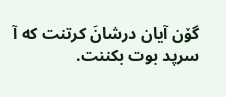گۆن آیان درشانَ کرتنت که آ سرپد بوت بکننت.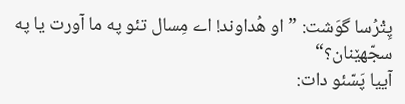پِتْرُسا گوَشت: ”او هُداوند! اے مِسال تئو په ما آورت یا په سجّهێنان؟“
آییا پَسّئو دات: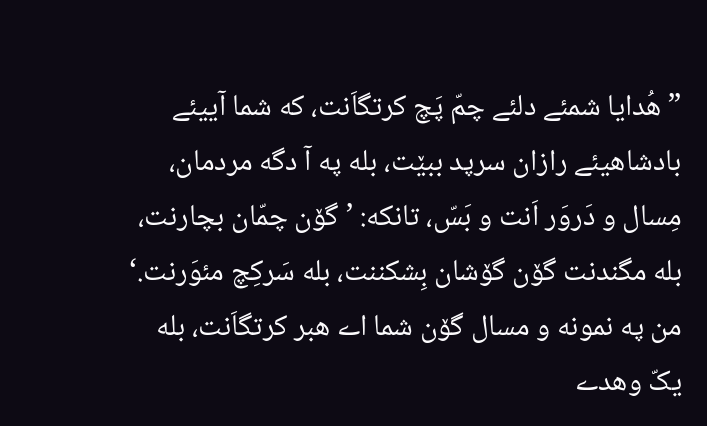”هُدایا شمئے دلئے چمّ پَچ کرتگاَنت، که شما آییئے بادشاهیئے رازان سرپد ببێت، بله په آ دگه مردمان، مِسال و دَروَر اَنت و بَسّ، تانکه: ’گۆن چمّان بچارنت، بله مگندنت گۆن گۆشان بِشکننت، بله سَرکِچ مئوَرنت.‘
من په نمونه و مسال گۆن شما اے هبر کرتگاَنت، بله یکّ وهدے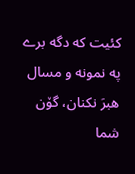کئیت که دگه برے په نمونه و مسال هبرَ نکنان، گۆن شما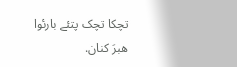تچکا تچک پتئے بارئوا هبرَ کنان.